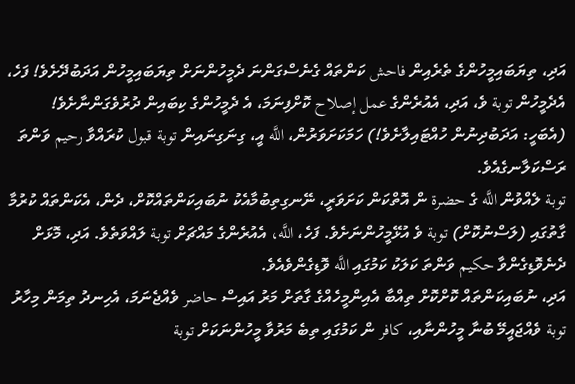އަދި، ތިޔަބައިމީހުންގެ ތެރެއިން فاحش ކަންތައް ގެނެސްގަންނަ ދެމީހުންނަށް ތިޔަބައިމީހުން އަދަބުދޭށެވެ! ފަހެ، އެދެމީހުން توبة ވެ، އަދި، އެއުރެންގެ عمل إصلاح ކޮށްފިނަމަ، އެ ދެމީހުންގެ ކިބައިން ދުރުވެގަންނާށެވެ! (އެބަހީ: އަދަބުދިނުން ހުއްޓައިލާށެވެ!) ހަމަކަށަވަރުން، اللَّه އީ، ގިނަގިނައިން توبة قبول ކުރައްވާ رحيم ވަންތަ ރަސްކަލާނގެއެވެ.
توبة ލެއްވުން اللَّه ގެ حضرة ން އޮތްކަން ކަށަވަރީ، ނޭނގިތިބުމާއެކު ނުބައިކަންތައްކޮށް، ދެން، އެކަންތައް ކުރުމާ ގާތުގައި (ލަސްނުކޮށް) توبة ވެ އުޅޭމީހުންނަށެވެ. ފަހެ، اللَّه، އެއުރެންގެ މައްޗަށް توبة ލައްވަތެވެ. އަދި، މޮޅަށް ދެނެވޮޑިގެންވާ حكيم ވަންތަ ކަލަކު ކަމުގައި اللَّه ވޮޑިގެންވެއެވެ.
އަދި، ނުބައިކަންތައް ކޮށްކޮށް ތިއްބާ އެއިންމީހެއްގެ ގާތަށް މަރު އައިސް حاضر ވެއްޖެނަމަ، އެހިނދު ތިމަން މިހާރު توبة ވެއްޖައީމޭ ބުނާ މީހުންނާއި، كافر ން ކަމުގައި ތިބެ މަރުވާ މީހުންނަކަށް توبة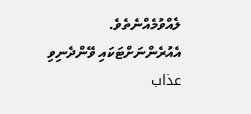ލެއްވުމެއްނެތެވެ. އެއުރެންނަށްޓަކައި ވޭންދެނިވި عذاب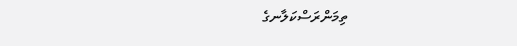ތިމަންރަސްކަލާނގެ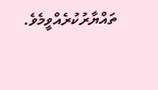ތައްޔާރުކުރެއްވީމެވެ.